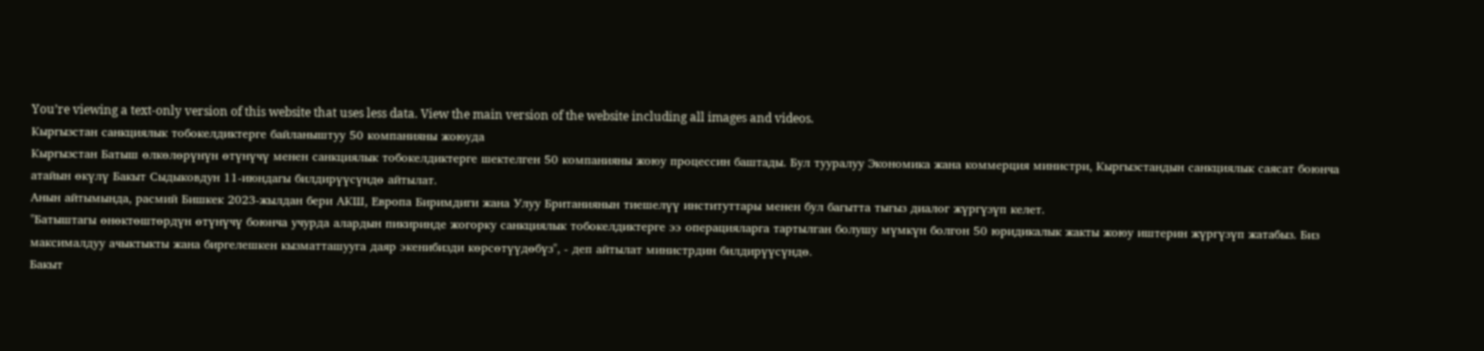You’re viewing a text-only version of this website that uses less data. View the main version of the website including all images and videos.
Кыргызстан санкциялык тобокелдиктерге байланыштуу 50 компанияны жоюуда
Кыргызстан Батыш өлкөлөрүнүн өтүнүчү менен санкциялык тобокелдиктерге шектелген 50 компанияны жоюу процессин баштады. Бул тууралуу Экономика жана коммерция министри, Кыргызстандын санкциялык саясат боюнча атайын өкүлү Бакыт Сыдыковдун 11-июндагы билдирүүсүндө айтылат.
Анын айтымында, расмий Бишкек 2023-жылдан бери АКШ, Европа Биримдиги жана Улуу Британиянын тиешелүү институттары менен бул багытта тыгыз диалог жүргүзүп келет.
"Батыштагы өнөктөштөрдүн өтүнүчү боюнча учурда алардын пикиринде жогорку санкциялык тобокелдиктерге ээ операцияларга тартылган болушу мүмкүн болгон 50 юридикалык жакты жоюу иштерин жүргүзүп жатабыз. Биз максималдуу ачыктыкты жана биргелешкен кызматташууга даяр экенибизди көрсөтүүдөбүз", - деп айтылат министрдин билдирүүсүндө.
Бакыт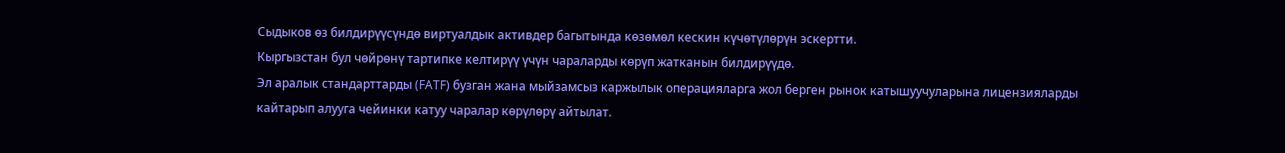Сыдыков өз билдирүүсүндө виртуалдык активдер багытында көзөмөл кескин күчөтүлөрүн эскертти.
Кыргызстан бул чөйрөнү тартипке келтирүү үчүн чараларды көрүп жатканын билдирүүдө.
Эл аралык стандарттарды (FATF) бузган жана мыйзамсыз каржылык операцияларга жол берген рынок катышуучуларына лицензияларды кайтарып алууга чейинки катуу чаралар көрүлөрү айтылат.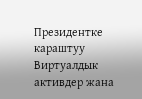Президентке караштуу Виртуалдык активдер жана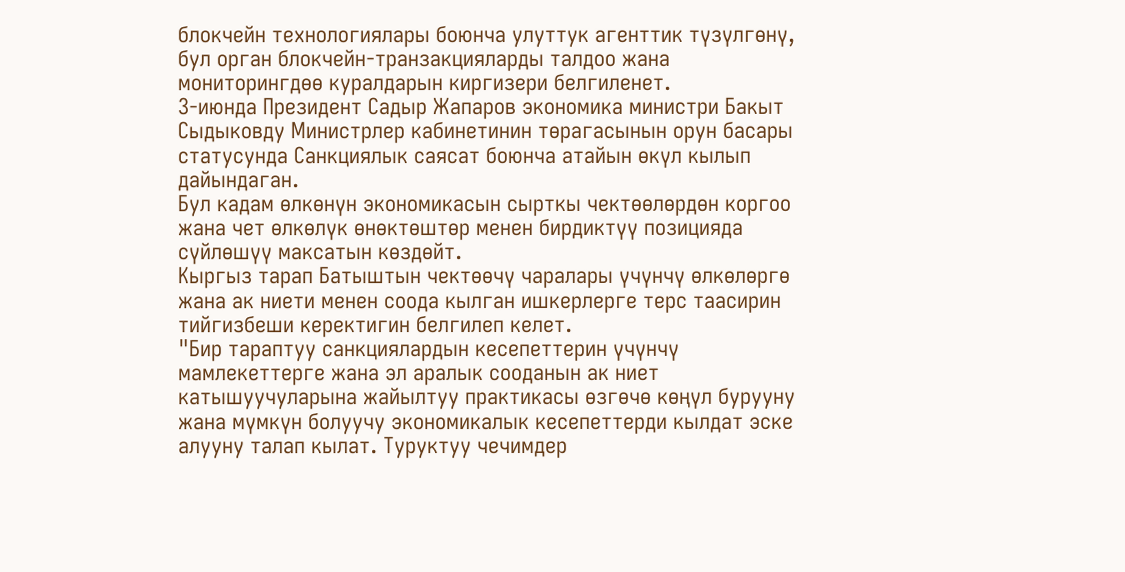блокчейн технологиялары боюнча улуттук агенттик түзүлгөнү, бул орган блокчейн-транзакцияларды талдоо жана мониторингдөө куралдарын киргизери белгиленет.
3-июнда Президент Садыр Жапаров экономика министри Бакыт Сыдыковду Министрлер кабинетинин төрагасынын орун басары статусунда Санкциялык саясат боюнча атайын өкүл кылып дайындаган.
Бул кадам өлкөнүн экономикасын сырткы чектөөлөрдөн коргоо жана чет өлкөлүк өнөктөштөр менен бирдиктүү позицияда сүйлөшүү максатын көздөйт.
Кыргыз тарап Батыштын чектөөчү чаралары үчүнчү өлкөлөргө жана ак ниети менен соода кылган ишкерлерге терс таасирин тийгизбеши керектигин белгилеп келет.
"Бир тараптуу санкциялардын кесепеттерин үчүнчү мамлекеттерге жана эл аралык сооданын ак ниет катышуучуларына жайылтуу практикасы өзгөчө көңүл бурууну жана мүмкүн болуучу экономикалык кесепеттерди кылдат эске алууну талап кылат. Туруктуу чечимдер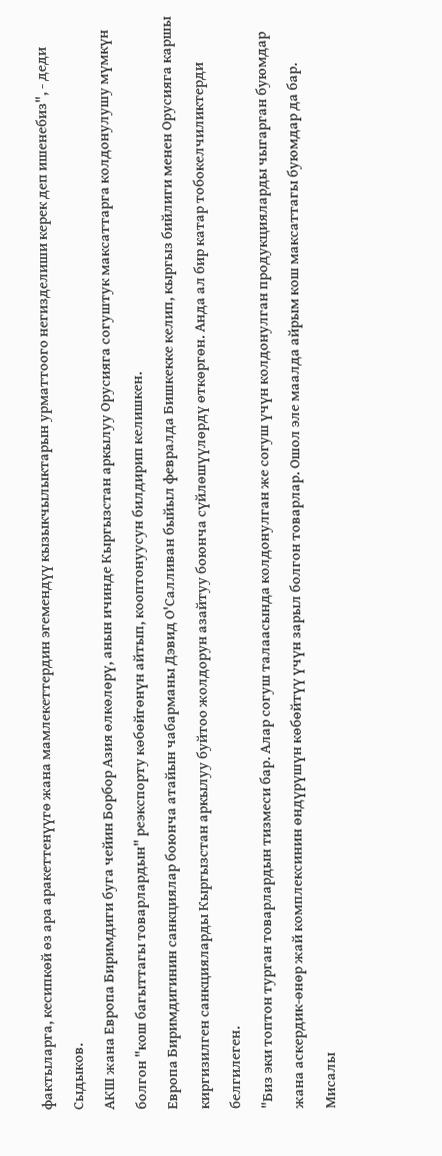фактыларга, кесипкөй өз ара аракеттенүүгө жана мамлекеттердин эгемендүү кызыкчылыктарын урматтоого негизделиши керек деп ишенебиз", - деди Сыдыков.
АКШ жана Европа Биримдиги буга чейин Борбор Азия өлкөлөрү, анын ичинде Кыргызстан аркылуу Орусияга согуштук максаттарга колдонулушу мүмкүн болгон "кош багыттагы товарлардын" реэкспорту көбөйгөнүн айтып, кооптонуусун билдирип келишкен.
Европа Биримдигинин санкциялар боюнча атайын чабарманы Дэвид О'Салливан быйыл февралда Бишкекке келип, кыргыз бийлиги менен Орусияга каршы киргизилген санкцияларды Кыргызстан аркылуу буйтоо жолдорун азайтуу боюнча сүйлөшүүлөрдү өткөргөн. Анда ал бир катар тобокелчиликтерди белгилеген.
"Биз эки топтон турган товарлардын тизмеси бар. Алар согуш талаасында колдонулган же согуш үчүн колдонулган продукцияларды чыгарган буюмдар жана аскердик-өнөр жай комплексинин өндүрүшүн көбөйтүү үчүн зарыл болгон товарлар. Ошол эле маалда айрым кош максаттагы буюмдар да бар. Мисалы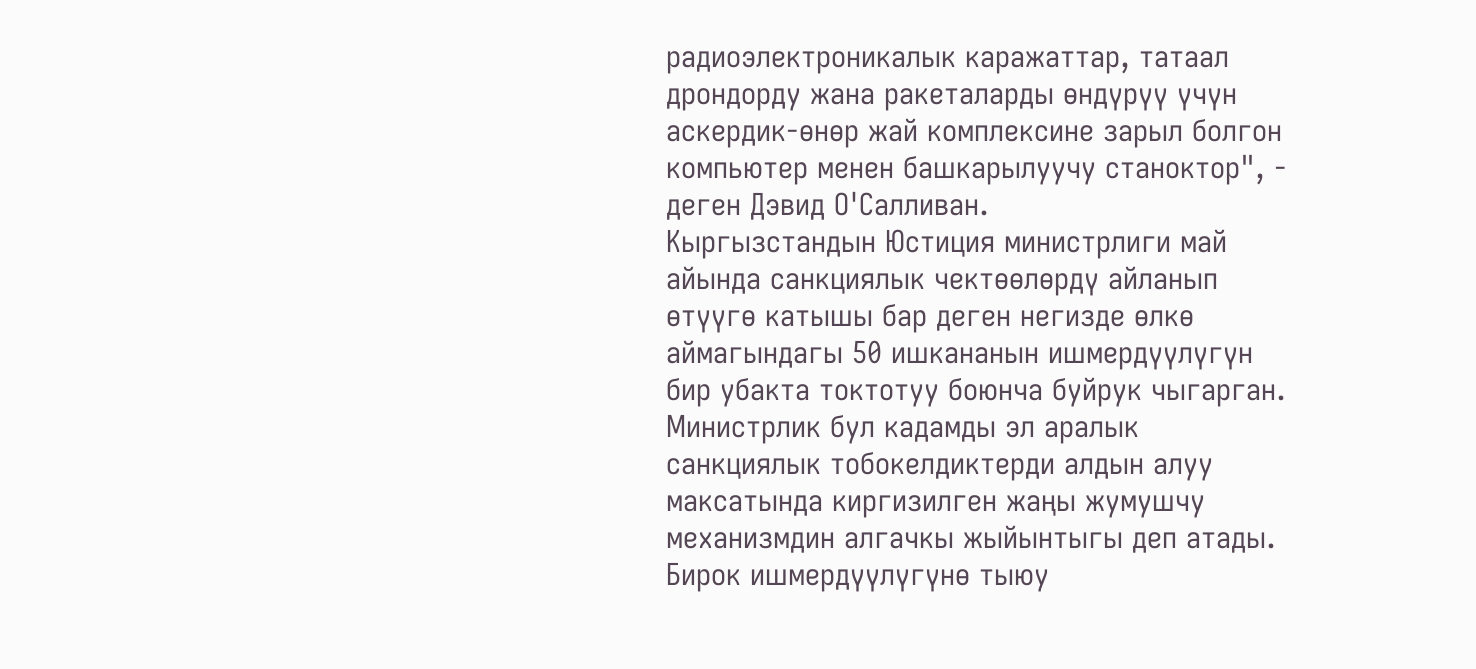радиоэлектроникалык каражаттар, татаал дрондорду жана ракеталарды өндүрүү үчүн аскердик-өнөр жай комплексине зарыл болгон компьютер менен башкарылуучу станоктор", - деген Дэвид О'Салливан.
Кыргызстандын Юстиция министрлиги май айында санкциялык чектөөлөрдү айланып өтүүгө катышы бар деген негизде өлкө аймагындагы 50 ишкананын ишмердүүлүгүн бир убакта токтотуу боюнча буйрук чыгарган.
Министрлик бул кадамды эл аралык санкциялык тобокелдиктерди алдын алуу максатында киргизилген жаңы жумушчу механизмдин алгачкы жыйынтыгы деп атады. Бирок ишмердүүлүгүнө тыюу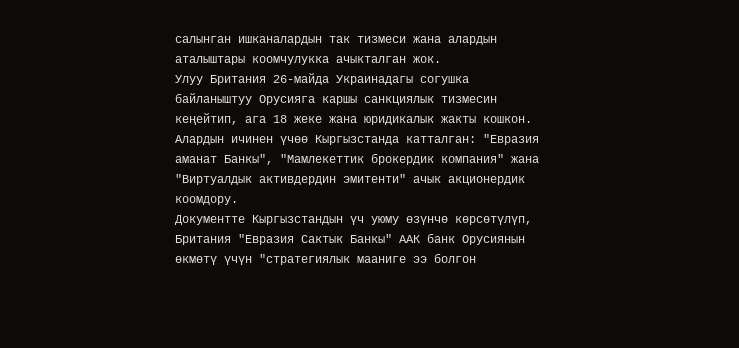салынган ишканалардын так тизмеси жана алардын аталыштары коомчулукка ачыкталган жок.
Улуу Британия 26-майда Украинадагы согушка байланыштуу Орусияга каршы санкциялык тизмесин кеңейтип, ага 18 жеке жана юридикалык жакты кошкон.
Алардын ичинен үчөө Кыргызстанда катталган: "Евразия аманат Банкы", "Мамлекеттик брокердик компания" жана "Виртуалдык активдердин эмитенти" ачык акционердик коомдору.
Документте Кыргызстандын үч уюму өзүнчө көрсөтүлүп, Британия "Евразия Сактык Банкы" ААК банк Орусиянын өкмөтү үчүн "стратегиялык мааниге ээ болгон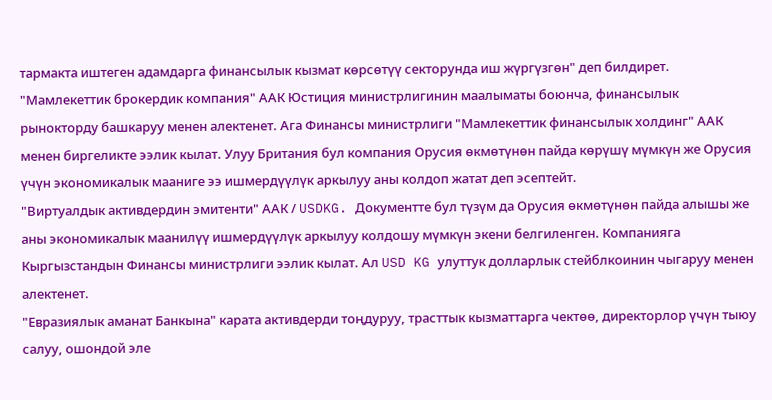тармакта иштеген адамдарга финансылык кызмат көрсөтүү секторунда иш жүргүзгөн" деп билдирет.
"Мамлекеттик брокердик компания" ААК Юстиция министрлигинин маалыматы боюнча, финансылык рынокторду башкаруу менен алектенет. Ага Финансы министрлиги "Мамлекеттик финансылык холдинг" ААК менен биргеликте ээлик кылат. Улуу Британия бул компания Орусия өкмөтүнөн пайда көрүшү мүмкүн же Орусия үчүн экономикалык мааниге ээ ишмердүүлүк аркылуу аны колдоп жатат деп эсептейт.
"Виртуалдык активдердин эмитенти" ААК / USDKG. Документте бул түзүм да Орусия өкмөтүнөн пайда алышы же аны экономикалык маанилүү ишмердүүлүк аркылуу колдошу мүмкүн экени белгиленген. Компанияга Кыргызстандын Финансы министрлиги ээлик кылат. Ал USD KG улуттук долларлык стейблкоинин чыгаруу менен алектенет.
"Евразиялык аманат Банкына" карата активдерди тоңдуруу, трасттык кызматтарга чектөө, директорлор үчүн тыюу салуу, ошондой эле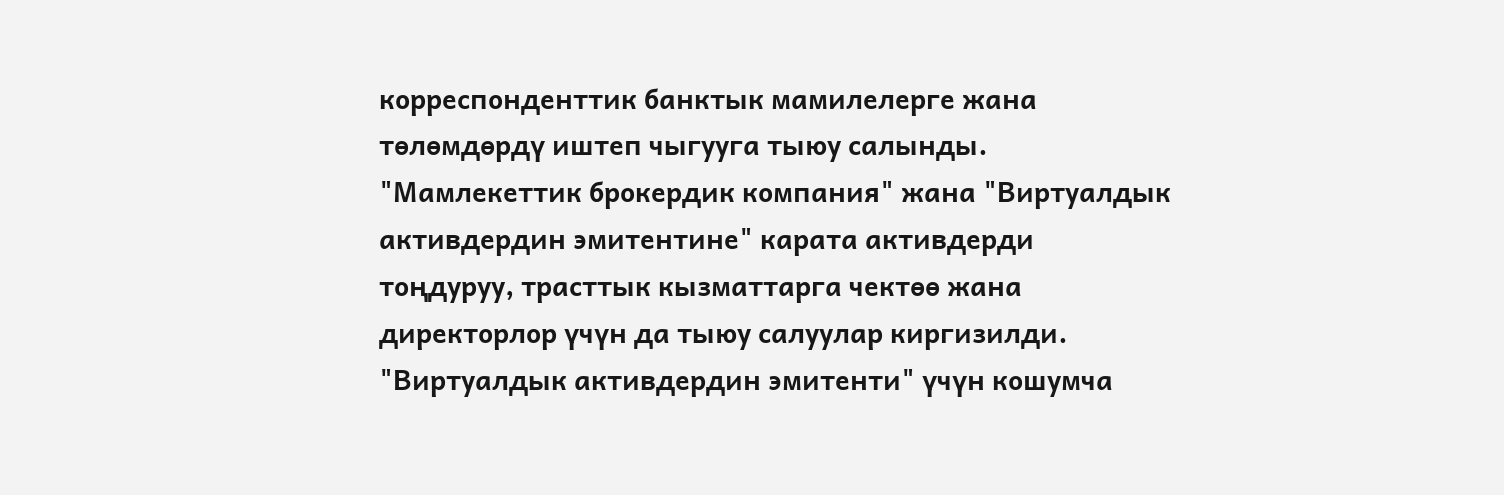корреспонденттик банктык мамилелерге жана төлөмдөрдү иштеп чыгууга тыюу салынды.
"Мамлекеттик брокердик компания" жана "Виртуалдык активдердин эмитентине" карата активдерди тоңдуруу, трасттык кызматтарга чектөө жана директорлор үчүн да тыюу салуулар киргизилди. "Виртуалдык активдердин эмитенти" үчүн кошумча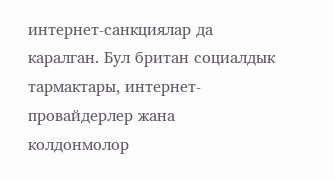интернет-санкциялар да каралган. Бул британ социалдык тармактары, интернет-провайдерлер жана колдонмолор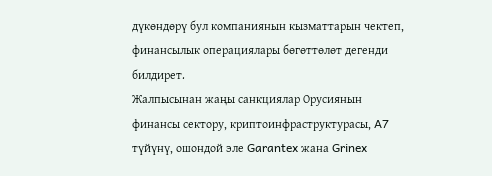дүкөндөрү бул компаниянын кызматтарын чектеп, финансылык операциялары бөгөттөлөт дегенди билдирет.
Жалпысынан жаңы санкциялар Орусиянын финансы сектору, криптоинфраструктурасы, A7 түйүнү, ошондой эле Garantex жана Grinex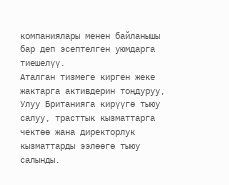компаниялары менен байланышы бар деп эсептелген уюмдарга тиешелүү.
Аталган тизмеге кирген жеке жактарга активдерин тоңдуруу, Улуу Британияга кирүүгө тыюу салуу, трасттык кызматтарга чектөө жана директорлук кызматтарды ээлөөгө тыюу салынды.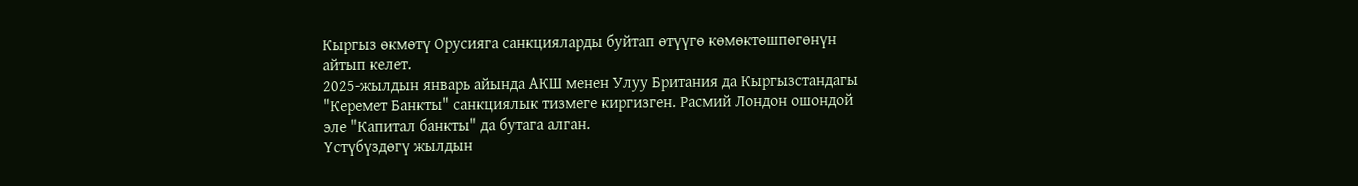Кыргыз өкмөтү Орусияга санкцияларды буйтап өтүүгө көмөктөшпөгөнүн айтып келет.
2025-жылдын январь айында АКШ менен Улуу Британия да Кыргызстандагы "Керемет Банкты" санкциялык тизмеге киргизген. Расмий Лондон ошондой эле "Капитал банкты" да бутага алган.
Үстүбүздөгү жылдын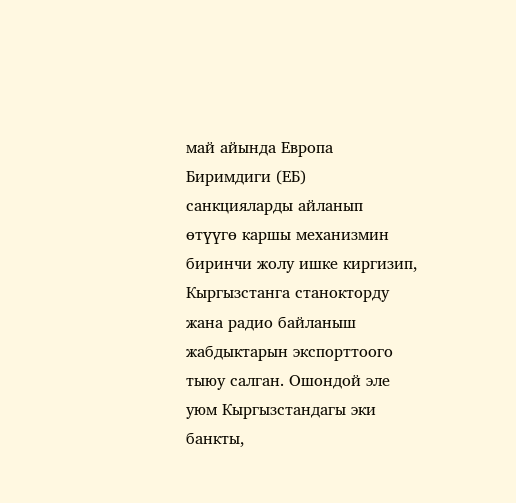май айында Европа Биримдиги (ЕБ) санкцияларды айланып өтүүгө каршы механизмин биринчи жолу ишке киргизип, Кыргызстанга станокторду жана радио байланыш жабдыктарын экспорттоого тыюу салган. Ошондой эле уюм Кыргызстандагы эки банкты,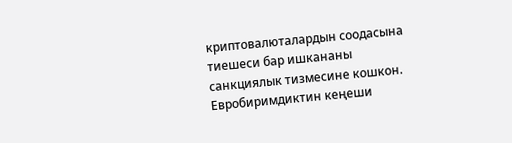криптовалюталардын соодасына тиешеси бар ишкананы санкциялык тизмесине кошкон. Евробиримдиктин кеңеши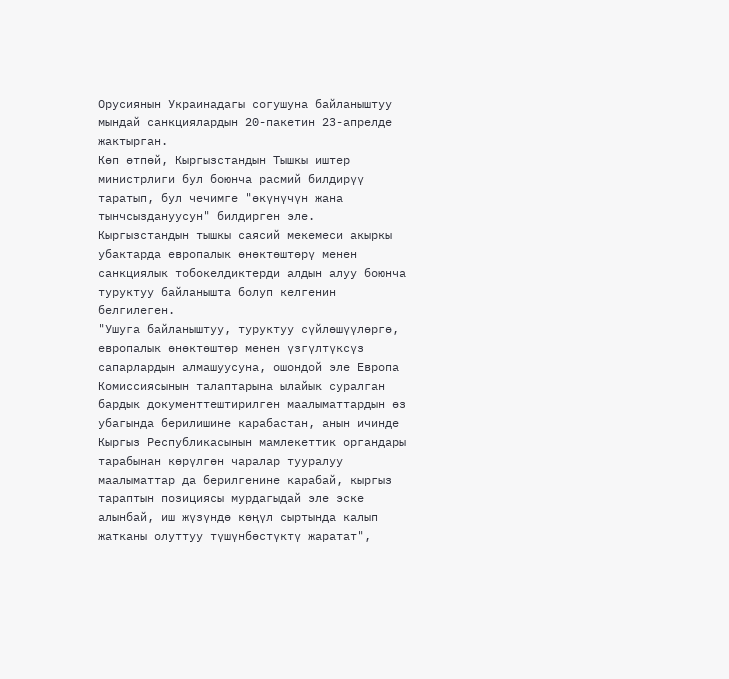Орусиянын Украинадагы согушуна байланыштуу мындай санкциялардын 20-пакетин 23-апрелде жактырган.
Көп өтпөй, Кыргызстандын Тышкы иштер министрлиги бул боюнча расмий билдирүү таратып, бул чечимге "өкүнүчүн жана тынчсыздануусун" билдирген эле.
Кыргызстандын тышкы саясий мекемеси акыркы убактарда европалык өнөктөштөрү менен санкциялык тобокелдиктерди алдын алуу боюнча туруктуу байланышта болуп келгенин белгилеген.
"Ушуга байланыштуу, туруктуу сүйлөшүүлөргө, европалык өнөктөштөр менен үзгүлтүксүз сапарлардын алмашуусуна, ошондой эле Европа Комиссиясынын талаптарына ылайык суралган бардык документтештирилген маалыматтардын өз убагында берилишине карабастан, анын ичинде Кыргыз Республикасынын мамлекеттик органдары тарабынан көрүлгөн чаралар тууралуу маалыматтар да берилгенине карабай, кыргыз тараптын позициясы мурдагыдай эле эске алынбай, иш жүзүндө көңүл сыртында калып жатканы олуттуу түшүнбөстүктү жаратат",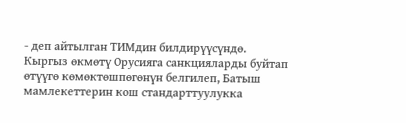- деп айтылган ТИМдин билдирүүсүндө.
Кыргыз өкмөтү Орусияга санкцияларды буйтап өтүүгө көмөктөшпөгөнүн белгилеп, Батыш мамлекеттерин кош стандарттуулукка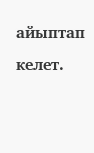айыптап келет.